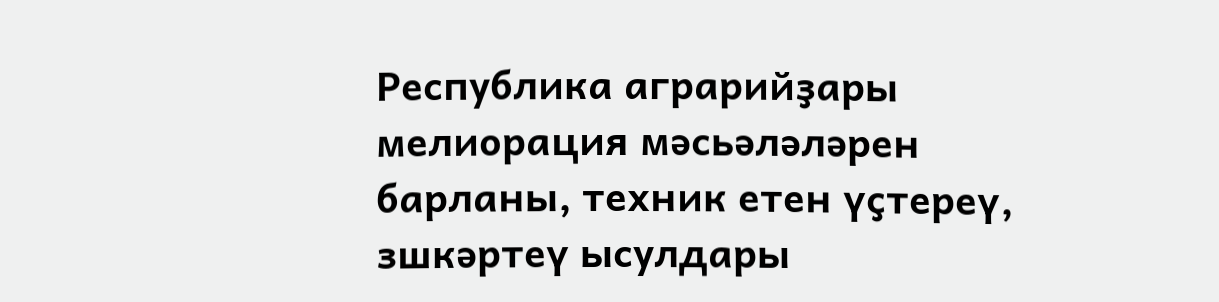Республика аграрийҙары мелиорация мәсьәләләрен барланы, техник етен үҫтереү, зшкәртеү ысулдары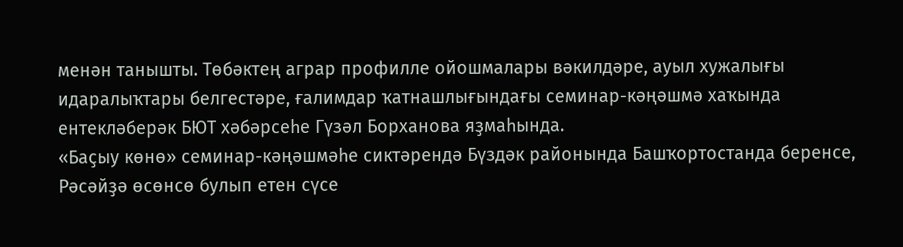менән танышты. Төбәктең аграр профилле ойошмалары вәкилдәре, ауыл хужалығы идаралыҡтары белгестәре, ғалимдар ҡатнашлығындағы семинар-кәңәшмә хаҡында ентекләберәк БЮТ хәбәрсеһе Гүзәл Борханова яҙмаһында.
«Баҫыу көнө» семинар-кәңәшмәһе сиктәрендә Бүздәк районында Башҡортостанда беренсе, Рәсәйҙә өсөнсө булып етен сүсе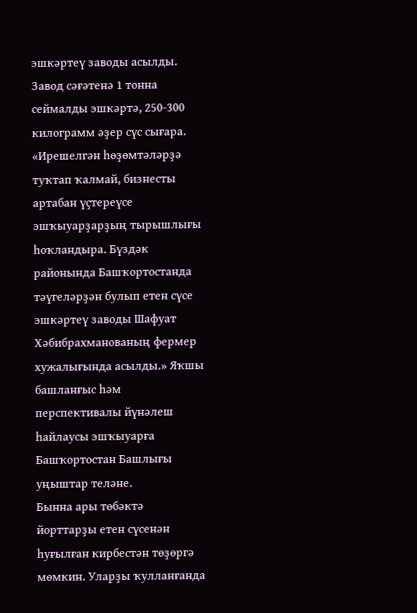эшкәртеү заводы асылды. Завод сәғәтенә 1 тонна сеймалды эшкәртә, 250-300 килограмм әҙер сүс сығара.
«Ирешелгән һөҙөмтәләрҙә туҡтап ҡалмай, бизнесты артабан үҫтереүсе эшҡыуарҙарҙың тырышлығы һоҡландыра. Бүздәк районында Башҡортостанда тәүгеләрҙән булып етен сүсе эшкәртеү заводы Шафуат Хәбибрахманованың фермер хужалығында асылды.» Яҡшы башланғыс һәм перспективалы йүнәлеш һайлаусы эшҡыуарға Башҡортостан Башлығы уңыштар теләне.
Бынна ары төбәктә йорттарҙы етен сүсенән һуғылған кирбестән төҙөргә мөмкин. Уларҙы ҡулланғанда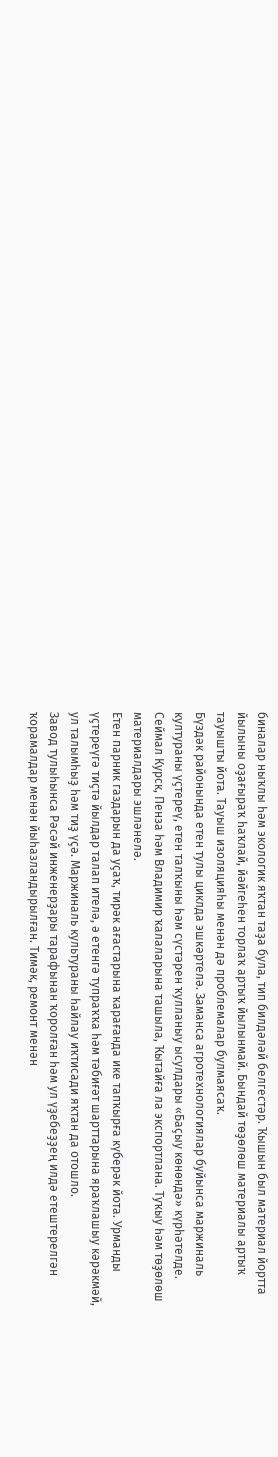биналар ныҡлы һәм экологик яҡтан таҙа була, тип билдәләй белгестәр. Ҡышын был материал йортта йылыны оҙағыраҡ һаҡлай, йәйгеһен торлаҡ артыҡ йылынмай. Бындай төҙөлөш материалы артыҡ тауышты йота. Тауыш изоляцияһы менән дә проблемалар булмаясаҡ.
Бүздәк районында етен тулы циклда эшкәртелә. Заманса агротехнологиялар буйынса маржиналь култураны үҫтереү, етен талҡыны һәм сүстәрен ҡулланыу ысулдары «Баҫыу көнөндә» күрһәтелде. Сеймал Курск, Пенза һәм Владимир ҡалаларына ташыла, Ҡытайға ла экспортлана. Туҡыу һәм төҙөлөш материалдары эшләнелә.
Етен парник газдарын да уҫаҡ, тирәк ағастарына ҡарағанда ике тапҡырға күберәк йота. Урманды үҫтереүгә тиҫтә йылдар талап ителә, ә етенгә тупраҡҡа һәм тәбиғәт шарттарына яраҡлашыу кәрәкмәй, ул талымһыҙ һәм тиҙ үҫә. Маржиналь культураны һайлау иҡтисади яҡтан да отошло.
Завод тулыһынса Рәсәй инженерҙары тарафынан ҡоролған һәм ул үҙебеҙҙең илдә етештерелгән ҡорамалдар менән йыһазландырылған. Тимәк, ремонт менән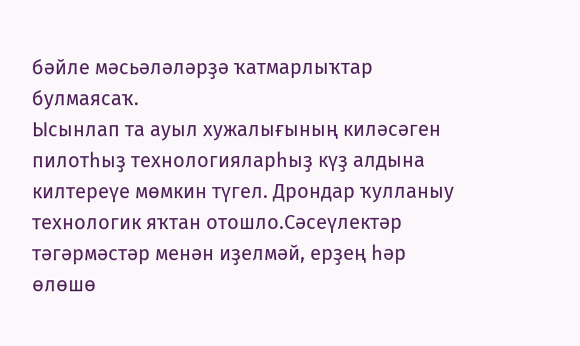бәйле мәсьәләләрҙә ҡатмарлыҡтар булмаясаҡ.
Ысынлап та ауыл хужалығының киләсәген пилотһыҙ технологияларһыҙ күҙ алдына килтереүе мөмкин түгел. Дрондар ҡулланыу технологик яҡтан отошло.Сәсеүлектәр тәгәрмәстәр менән иҙелмәй, ерҙең һәр өлөшө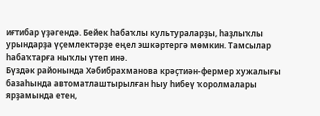иғтибар үҙәгендә. Бейек һабаҡлы культураларҙы, һаҙлыҡлы урындарҙа үҫемлектәрҙе еңел эшкәртергә мөмкин. Тамсылар һабаҡтарға ныҡлы үтеп инә.
Бүздәк районында Хәбибрахманова крәҫтиән-фермер хужалығы базаһында автоматлаштырылған һыу һибеү ҡоролмалары ярҙамында етен,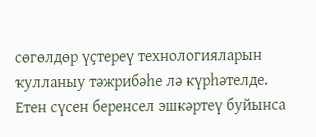сөгөлдөр үҫтереү технологияларын ҡулланыу тәжрибәһе лә күрһәтелде. Етен сүсен беренсел эшкәртеү буйынса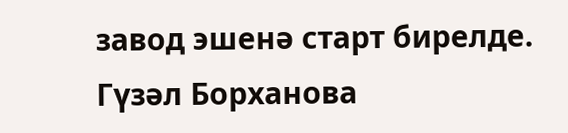завод эшенә старт бирелде.
Гүзәл Борханова